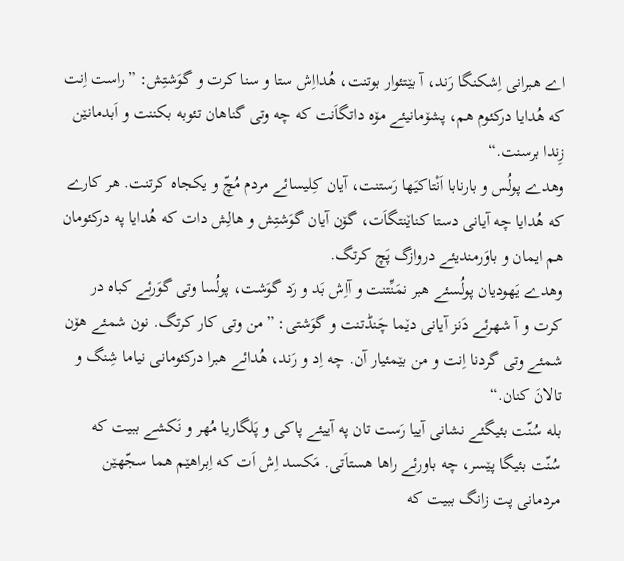اے هبرانی اِشکنگا رَند، آ بێتئوار بوتنت، هُدااِش ستا و سنا کرت و گوَشتِش: ”راست اِنت که هُدایا درکئوم هم، پشۆمانیئے مۆه داتگاَنت که چه وتی گناهان تئوبه بکننت و اَبدمانێن زِندا برسنت.“
وهدے پولُس و بارنابا اَنْتاکیَها رَستنت، آیان کِلیسائے مردم مُچّ و یکجاه کرتنت. هر کارے که هُدایا چه آیانی دستا کناێنتگاَت، گۆن آیان گوَشتِش و هالِش دات که هُدایا په درکئومان هم ایمان و باوَرمندیئے دروازگ پَچ کرتگ.
وهدے یَهودیان پولُسئے هبر نمَنِّتنت و آاِش بَد و رَد گوَشت، پولُسا وتی گوَرئے کباه در کرت و آ شهرئے دَنز آیانی دێما چَنڈتنت و گوَشتی: ”من وتی کار کرتگ. نون شمئے هۆن شمئے وتی گردنا اِنت و من بێمئیار آن. چه اِد و رَند، هُدائے هبرا درکئومانی نیاما شِنگ و تالانَ کنان.“
بله سُنّت بئیگئے نشانی آییا رَست تان په آییئے پاکی و پَلگاریا مُهر و نَکشے ببیت که سُنّت بئیگا پێسر، چه باورئے راها هستاَتی. مَکسد اِش اَت که اِبراهێم هما سجّهێن مردمانی پت زانگ ببیت که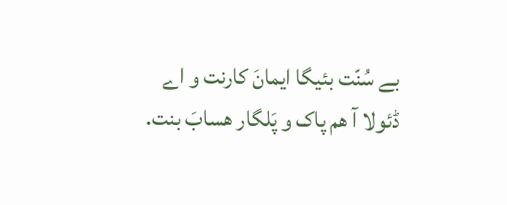بے سُنّت بئیگا ایمانَ کارنت و اے ڈئولا آ هم پاک و پَلگار هسابَ بنت.